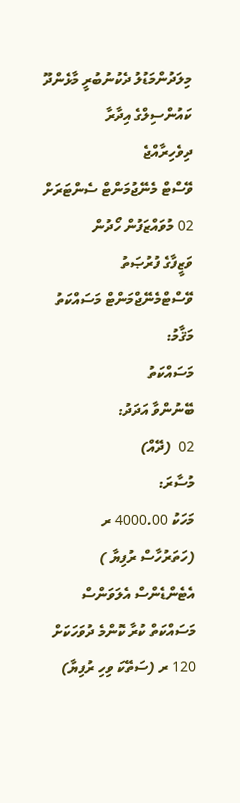މިލަދުންމަޑުލު ދެކުނުބުރީ މާޅެންދޫ ކައުންސިލްގެ އިދާރާ
ދިވެހިރާއްޖެ
ވޭސްޓް މެނޭޖުމަންޓް ސެންޓަރަށް 02 މުވައްޒަފުން ހޯދުން
ވަޒީފާގެ ފުރުޞަތު
ވޭސްޓްމެނޭޖްމަންޓް މަސައްކަތު
މަޤާމު:
މަސައްކަތު
ބޭނުންވާ އަދަދު:
02  (ދޭއް)
މުސާރަ:
މަހަކު 4000.00 ރ  (ހަތަރުހާސް ރުފިޔާ )
އެޓެންޑެންސް އެލަވަންސް
މަސައްކަތް ކުރާ ކޮންމެ ދުވަހަކަށް 120 ރ (ސަތޭކަ ވިހި ރުފިޔާ)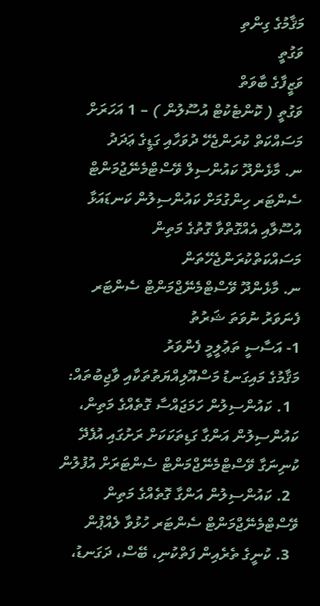މަޤާމުގެ ގިންތި
ވަގުތީ
ވަޒީފާގެ ބާވަތް
ވަގުތީ ( ކޮންޓެކުޓް އުސޫލުން ) – 1 އަހަރަށް
މަސައްކަތް ކުރަންޖެހޭ ދުވަހާއި ގަޑީގެ ޢަދަދު
ނ. މާޅެންދޫ ކައުންސިލް ވޭސްޓްމެނޭޖުމަންޓް ސެންޓަރ ހިންގުމަށް ކައުންސިލުން ކަނޑައަޅާ އުސޫލާއި އެއްގޮތްވާ ގޮތުގެ މަތިން
މަސައްކަތްކުރަންޖެހޭތަން
ނ. މާޅެންދޫ ވޭސްޓްމެނޭޖްމަންޓް ސެންޓަރ
ފެނަވަރު ނުވަތަ ޝަރުތު
1- އަސާސީ ތަޢުލީމީ ފެންވަރު
މަޤާމުގެ މައިގަނޑު މަސްއޫލިއްޔަތުތަކާއި ވާޖިބުތައް:
  1. ކައުންސިލުން ހަމަޖައްސާ ގޮތެއްގެ މަތިން، ކައުންސިލުން އަންގާ ގަޑިތަކަކަށް ރަށުގައި އުފެދޭ ކުނިނަގާ ވޭސްޓްމެނޭޖްމަންޓް ސެންޓަރަށް އުފުލުން
  2. ކައުންސިލުން އަންގާ ގޮތެއްގެ މަތިން ވޭސްޓްމެނޭޖްމަންޓް ސެންޓަރ ހުޅުވާ ލެއްޕުން
  3. ކުނީގެ ތެރެއިން ފަތްކުނި، ބޭސް، ދަގަނޑު،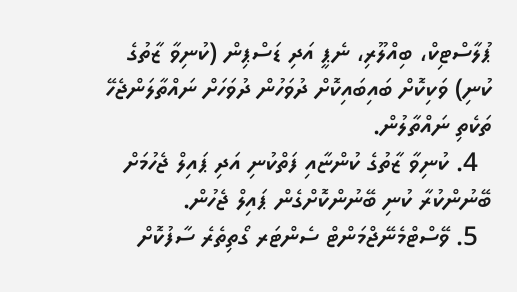ޕުލާސްޓިކް، ބިއްލޫރި، ނެޕީ އަދި ޑަސްޕިން (ކުނިވާ ޒާތުގެ ކުނި) ވަކިކޮށް ބައިބައިކޮށް ދުވަހުން ދުވަހަށް ނައްތާލަންޖެހޭ ތަކެތި ނައްތާލުން.
  4. ކުނިވާ ޒާތުގެ ކުންޏާއި ފަތްކުނި އަދި ޕައިލް ޖެހުމަށް ބޭނުންކުރާ ކުނި ބޭނުންކޮށްގެން ޕައިލް ޖެހުން.
  5. ވޭސްޓްމެނޭޖްމަންޓް ސެންޓަރ ގޯތިތެރެ ސާފުކޮށް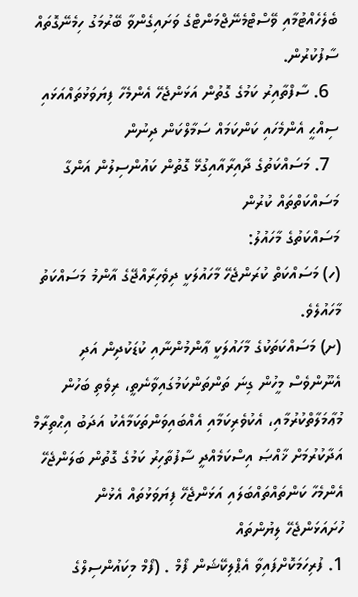ބެލެހެއްޓުމާއި ވޭސްޓްމެނޭޖްމަންޓްގެ ވަށައިގެންވާ ބޭރުމަގު ހިމެނޭގޮތައް ސާފުކުރުން.
  6. ސާފްތާއިރު ކަމުގެ ގޮތުން އަޅަންޖެހޭ އެންމެހާ ފިޔަވަޅުތައްއަޅައި ސިއްޙީ އެންމެހައި ކަންކަމައް ސަމާލްކަން ދިނުން
  7. މަސައްކަތުގެ ދާއިރާއާއިގުޅޭ ގޮތުން ކައުންސިލުން އަންގާ މަސައްކަތްތައް ކުރުން
މަސައްކަތުގެ މާހައުލު:
(ހ) މަސައްކަތް ކުރަންޖެހޭ މާހައުލަކީ ދިވެހިރާއްޖޭގެ އާންމު މަސައްކަތު މާހައުލެވެ.
(ށ) މަސައްކަތަކުގެ މާހައުލަކީ ޢާންމުންނާއި ކުޑަކުދިން އަދި އެނޫންވެސް މީހުން ގިނަ ތަންތަންކަމުގައިވާނެތީ، ރިވެތި ބަހުން މުޢާމަލާތްކުރުމާއި، އެކުވެރިކަމާއި އެއްބައިވަންތަކަމާއެކު އަދަބު އިޙްތިރާމް އަދާކުރުމަށް ޚާއްޞަ އިސްކަމެއްދީ ސާފުތާހިރު ކަމުގެ ގޮތުން ބަލަންޖެހޭ އެންމެހާ ކަންތައްތައްބަލައި އަޅަންޖެހޭ ފިޔަވަޅުތައް އެޅުން
ހުށައަޅަންޖެހޭ ލިޔުންތައް
1. ފުރިހަމަކޮށްފައިވާ އެޕްލިކޭޝަން ފޯމް . (ފޯމް މިކައުންސިލްގެ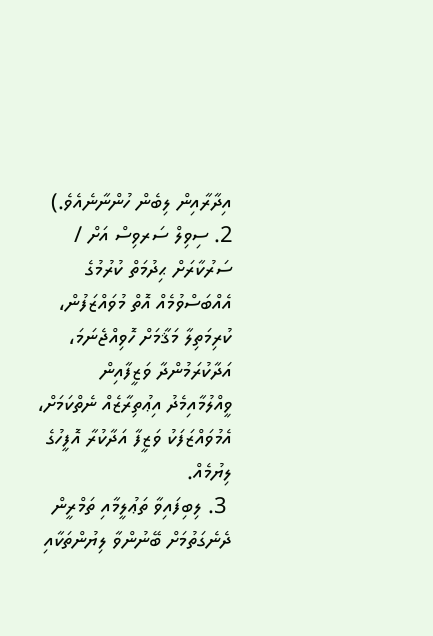އިދާރާއިން ލިބެން ހުންނާނެއެވެ.)
2. ސިވިލް ސަރވިސް އަށް / ސަރުކާރަށް ޙިދުމަތް ކުރުމުގެ އެއްބަސްވުމެއް އޮތް މުވައްޒަފުން، ކުރިމަތިލާ މަޤާމަށް ހޮވިއްޖެނަމަ، އަދާކުރަމުންދާ ވަޒީފާއިން ވީއްލުމާއިމެދު އިޢުތިރާޒެއް ނެތްކަމަށް، އެމުވައްޒަފަކު ވަޒީފާ އަދާކުރާ އޮފީހުގެ ލިޔުމެއް.
 3. ލިބިފައިވާ ތަޢުލީމާއި ތަމްރީން ދެނެގަތުމަށް ބޭނުންވާ ލިޔުންތަކާއި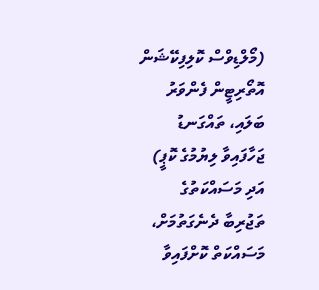(މޯލްޑިވްސް ކޮލިފިކޭޝަން އޮތޯރިޓީން ފެންވަރު ބަލައި، ތައްގަނޑު ޖަހާފައިވާ ލިޔުމުގެ ކޮޕީ) އަދި މަސައްކަތުގެ ތަޖުރިބާ ދެނެގަތުމަށް، މަސައްކަތް ކޮށްފައިވާ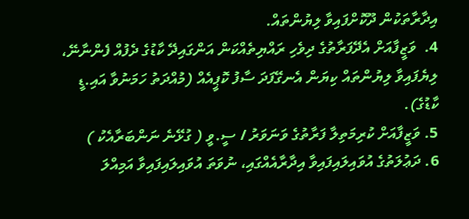އިދާރާތަކުން ދޫކޮށްފައިވާ ލިޔުންތައް.
4.  ވަޒީފާއަށް އެދޭފަރާތުގެ ދިވެހި ރައްޔިތެއްކަން އަންގައިދޭ ކާޑުގެ ދެފުއް ފެންނާނޭ، ލިޔެފައިވާ ލިޔުންތައް ކިޔަން އެނގޭފަދަ ސާފު ކޮޕީއެއް (މުއްދަތު ހަމަނުވާ އައި.ޑީ ކާޑުގެ).
5. ވަޒީފާއަށް ކުރިމަތިލާ ފަރާތުގެ ވަނަވަރު / ސީ.ވީ ( ގުޅޭނެ ނަންބަރާއެކު )
6. ދަޢުލަތުގެ އުވައިލައިފައިވާ އިދާރާއެއްގައި، ނުވަތަ އުވައިލައިފައިވާ އަމިއްލަ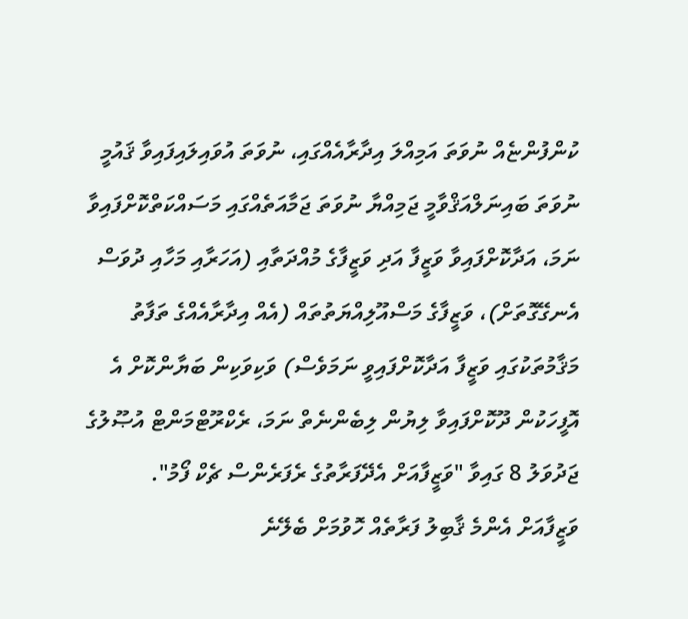ކުންފުންޏެއް ނުވަތަ އަމިއްލަ އިދާރާއެއްގައި، ނުވަތަ އުވައިލައިފައިވާ ޤައުމީ ނުވަތަ ބައިނަލްއަޤްވާމީ ޖަމިއްޔާ ނުވަތަ ޖަމާއަތެއްގައި މަސައްކަތްކޮށްފައިވާ ނަމަ، އަދާކޮށްފައިވާ ވަޒީފާ އަދި ވަޒީފާގެ މުއްދަތާއި (އަހަރާއި މަހާއި ދުވަސް އެނގޭގޮތަށް)، ވަޒީފާގެ މަސްއޫލިއްޔަތުތައް (އެއް އިދާރާއެއްގެ ތަފާތު މަޤާމުތަކުގައި ވަޒީފާ އަދާކޮށްފައިވީ ނަމަވެސް) ވަކިވަކިން ބަޔާންކޮށް އެ އޮފީހަކުން ދޫކޮށްފައިވާ ލިޔުން ލިބެންނެތް ނަމަ، ރެކްރޫޓްމަންޓް އުޞޫލުގެ ޖަދުވަލު 8 ގައިވާ "ވަޒީފާއަށް އެދޭފަރާތުގެ ރެފަރެންސް ޗެކް ފޯމު".
ވަޒީފާއަށް އެންމެ ޤާބިލު ފަރާތެއް ހޮވުމަށް ބެލޭނެ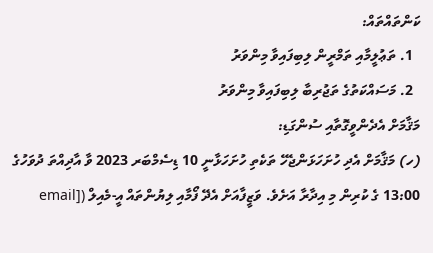ކަންތައްތައް:
  1. ތަޢުލީމާއި ތަމްރީން ލިބިފައިވާ މިންވަރު
  2. މަސައްކަތުގެ ތަޖުރިބާ ލިބިފައިވާ މިންވަރު
މަޤާމަށް އެދެންވީގޮތާއި ސުންގަޑި:
(ހ) މަޤާމަށް އެދި ހުށަހަޅަންޖެހޭ ތަކެތި ހުށަހަޅާނީ 10 ޑިސެމްބަރ 2023 ވާ އާދިއްތަ ދުވަހުގެ 13:00 ގެ ކުރިން މި އިދާރާ އަށެވެ. ވަޒީފާއަށް އެދޭ ފޯމާއި ލިޔުންތައް އީ-މެއިލް ([email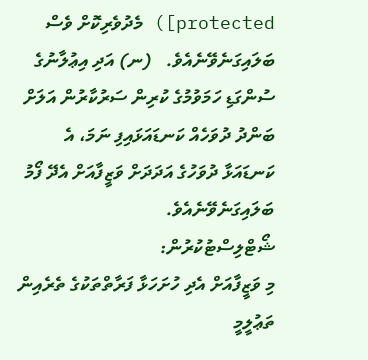protected]) މެދުވެރިކޮށް ވެސް ބަލައިގަނެވޭނެއެވެ.   (ނ) އަދި އިޢުލާނުގެ ސުންގަޑި ހަމަވުމުގެ ކުރިން ސަރުކާރުން އަލަށް ބަންދު ދުވަހެއް ކަނޑައަޅައިފި ނަމަ، އެ ކަނޑައަޅާ ދުވަހުގެ އަދަދަށް ވަޒީފާއަށް އެދޭ ފޯމު ބަލައިގަނެވޭނެއެވެ.
ޝޯޓްލިސްޓުކުރުން:
މި ވަޒީފާއަށް އެދި ހުށަހަޅާ ފަރާތްތަކުގެ ތެރެއިން ތަޢުލީމީ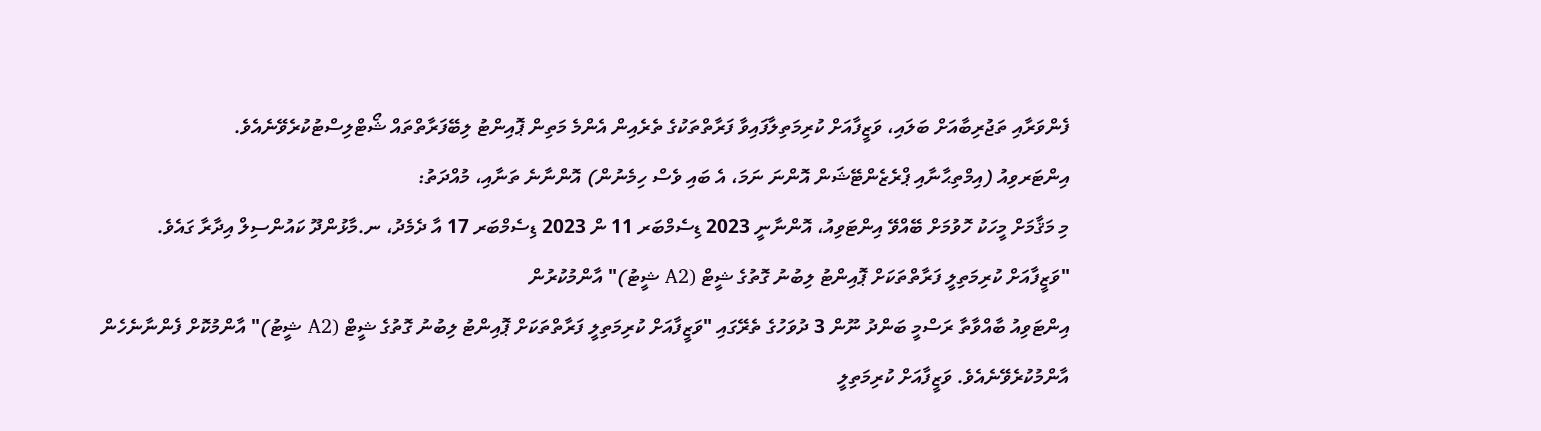ފެންވަރާއި ތަޖުރިބާއަށް ބަލައި، ވަޒީފާއަށް ކުރިމަތިލާފައިވާ ފަރާތްތަކުގެ ތެރެއިން އެންމެ މަތިން ޕޮއިންޓު ލިބޭފަރާތްތައް ޝޯޓްލިސްޓުކުރެވޭނެއެވެ.
އިންޓަރވިއު (އިމްތިޙާނާއި ޕްރެޒެންޓޭޝަން އޮންނަ ނަމަ، އެ ބައި ވެސް ހިމެނުން) އޮންނާނެ ތަނާއި، މުއްދަތު:
މި މަޤާމަށް މީހަކު ހޮވުމަށް ބޭއްވޭ އިންޓަވިއު، އޮންނާނީ 2023 ޑިސެމްބަރ 11 ން 2023 ޑިސެމްބަރ 17 އާ ދެމެދު، ނ.މާޅުންދޫ ކައުންސިލް އިދާރާ ގައެވެ.
"ވަޒީފާއަށް ކުރިމަތިލީ ފަރާތްތަކަށް ޕޮއިންޓު ލިބުނު ގޮތުގެ ޝީޓް (A2 ޝީޓު)" އާންމުކުރުން
އިންޓަވިއު ބާއްވާތާ ރަސްމީ ބަންދު ނޫން 3 ދުވަހުގެ ތެރޭގައި "ވަޒީފާއަށް ކުރިމަތިލީ ފަރާތްތަކަށް ޕޮއިންޓު ލިބުނު ގޮތުގެ ޝީޓް (A2 ޝީޓު)" އާންމުކޮށް ފެންނާނެހެން އާންމުކުރެވޭނެއެވެ. ވަޒީފާއަށް ކުރިމަތިލީ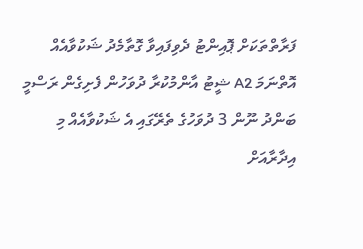ފަރާތްތަކަށް ޕޮއިންޓު ދެވިފައިވާ ގޮތާމެދު ޝަކުވާއެއް އޮތްނަމަ A2 ޝީޓު އާންމުކުރާ ދުވަހުން ފެށިގެން ރަސްމީ ބަންދު ނޫން 3 ދުވަހުގެ ތެރޭގައި އެ ޝަކުވާއެއް މި އިދާރާއަށް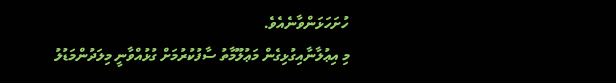ހުށަހަޅަންވާނެއެވެ.
މި އިޢުލާނާއިގުޅިގެން މަޢުލޫމާތު ސާފުކުރުމަށް ގުޅުއްވާނީ މިލަދުންމަޑުލު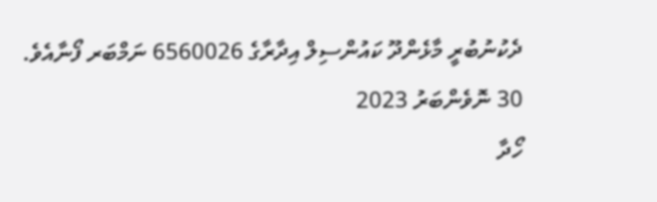ދެކުނުބުރީ މާޅެންދޫ ކައުންސިލް އިދާރާގެ 6560026 ނަމްބަރ ފޯނާއެވެ.
30 ނޮވެންބަރު 2023
ހޯދާ